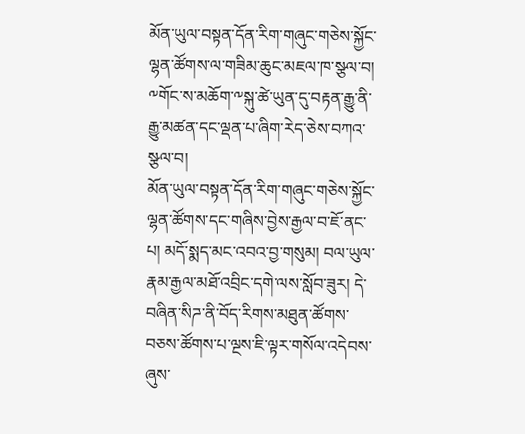མོན་ཡུལ་བསྟན་དོན་རིག་གཞུང་གཅེས་སྐྱོང་ལྷན་ཚོགས་ལ་གཟིམ་ཆུང་མཇལ་ཁ་སྩལ་བ།
༸གོང་ས་མཆོག་༸སྐུ་ཚེ་ཡུན་དུ་བརྟན་རྒྱུ་ནི་རྒྱུ་མཚན་དང་ལྡན་པ་ཞིག་རེད་ཅེས་བཀའ་སྩལ་བ།
མོན་ཡུལ་བསྟན་དོན་རིག་གཞུང་གཅེས་སྐྱོང་ལྷན་ཚོགས་དང་གཞིས་བྱེས་རྒྱལ་བ་ཇོ་ནང་པ། མདོ་སྨད་མང་འབའ་བྱ་གསུམ། བལ་ཡུལ་རྣམ་རྒྱལ་མཐོ་འབྲིང་དགེ་ལས་སློབ་ཟུར། དེ་བཞིན་སིཌ་ནི་བོད་རིགས་མཐུན་ཚོགས་བཅས་ཚོགས་པ་ལྔས་ཇི་ལྟར་གསོལ་འདེབས་ཞུས་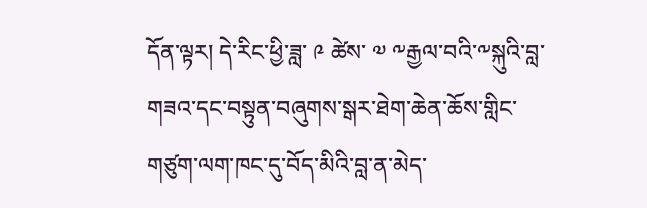དོན་ལྟར། དེ་རིང་ཕྱི་ཟླ་ ༩ ཚེས་ ༧ ༸རྒྱལ་བའི་༸སྐུའི་བླ་གཟའ་དང་བསྟུན་བཞུགས་སྒར་ཐེག་ཆེན་ཆོས་གླིང་གཙུག་ལག་ཁང་དུ་བོད་མིའི་བླ་ན་མེད་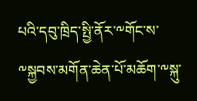པའི་དབུ་ཁྲིད་སྤྱི་ནོར་༸གོང་ས་༸སྐྱབས་མགོན་ཆེན་པོ་མཆོག་༸སྐུ་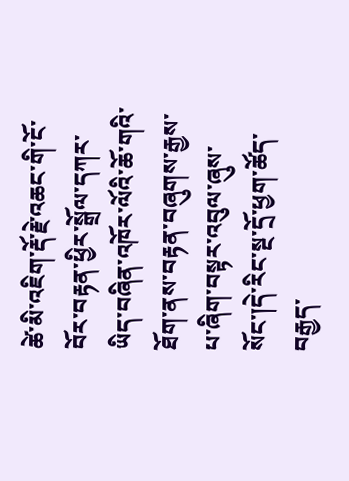ཚེ་མི་འཇིག་རྡོ་རྗེ་འཆང་གི་ངོ་བོར་བརྟན་ཕྱིར་སྒྲོལ་དཀར་ཡིད་བཞིན་འཁོར་ལོའི་ཆོ་གའི་ཐོག་ནས་བརྟན་བཞུགས་རྒྱས་པ་ཞིག་བསྟར་འབུལ་ཞུས་སོང་།དེ་རིང་སྔ་དྲོ་ཕྱག་ཚོད་བརྒྱད་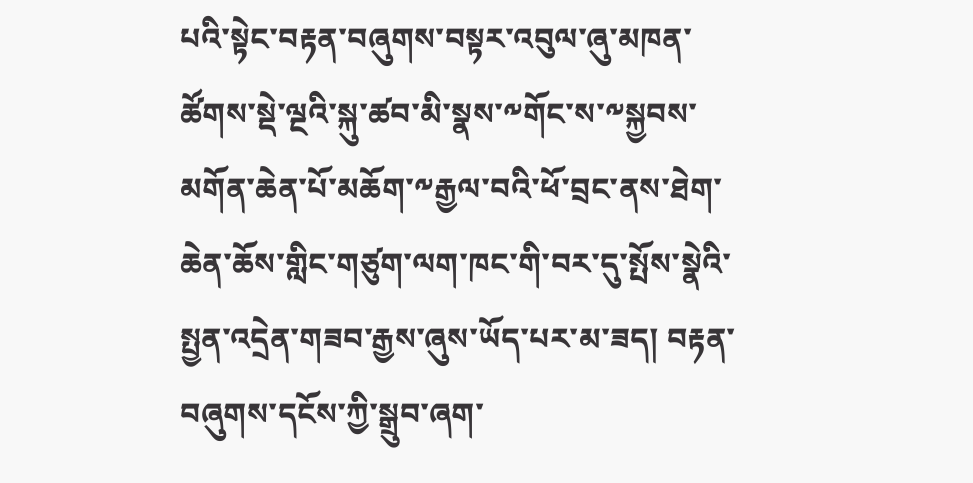པའི་སྟེང་བརྟན་བཞུགས་བསྟར་འབུལ་ཞུ་མཁན་ཚོགས་སྡེ་ལྔའི་སྐུ་ཚབ་མི་སྣས་༸གོང་ས་༸སྐྱབས་མགོན་ཆེན་པོ་མཆོག་༸རྒྱལ་བའི་ཕོ་བྲང་ནས་ཐེག་ཆེན་ཆོས་གླིང་གཙུག་ལག་ཁང་གི་བར་དུ་སྤོས་སྣེའི་སྤྱན་འདྲེན་གཟབ་རྒྱས་ཞུས་ཡོད་པར་མ་ཟད། བརྟན་བཞུགས་དངོས་ཀྱི་སྒྲུབ་ཞག་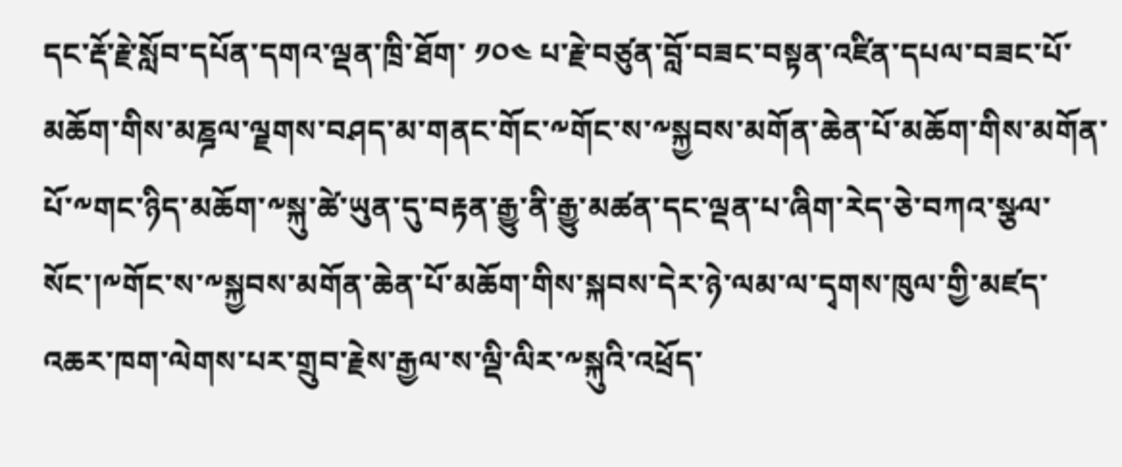དང་རྡོ་རྗེ་སློབ་དཔོན་དགའ་ལྡན་ཁྲི་ཐོག་ ༡༠༤ པ་རྗེ་བཙུན་བློ་བཟང་བསྟན་འཛིན་དཔལ་བཟང་པོ་མཆོག་གིས་མཎྜལ་ལྗགས་བཤད་མ་གནང་གོང་༸གོང་ས་༸སྐྱབས་མགོན་ཆེན་པོ་མཆོག་གིས་མགོན་པོ་༸གང་ཉིད་མཆོག་༸སྐུ་ཚེ་ཡུན་དུ་བརྟན་རྒྱུ་ནི་རྒྱུ་མཚན་དང་ལྡན་པ་ཞིག་རེད་ཅེ་བཀའ་སྩལ་སོང་།༸གོང་ས་༸སྐྱབས་མགོན་ཆེན་པོ་མཆོག་གིས་སྐབས་དེར་ཉེ་ལམ་ལ་དྭགས་ཁུལ་གྱི་མཛད་འཆར་ཁག་ལེགས་པར་གྲུབ་རྗེས་རྒྱལ་ས་ལྡི་ལིར་༸སྐུའི་འཕྲོད་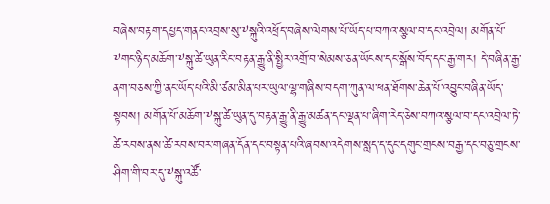བཞེས་བརྟག་དཔྱད་གནང་འབྲས་སུ་༸སྐུའི་འཕྲོད་བཞེས་ལེགས་པོ་ཡོད་པ་བཀའ་སྩལ་བ་དང་འབྲེལ། མགོན་པོ་༸གང་ཉིད་མཆོག་༸སྐུ་ཚེ་ཡུན་རིང་བརྟན་རྒྱུ་ནི་སྤྱིར་འགྲོ་བ་སེམས་ཅན་ཡོངས་དང་སྒོས་བོད་དང་རྒྱ་གར། དེ་བཞིན་རྒྱ་ནག་བཅས་ཀྱི་ནང་ཡོད་པའི་མི་ཙམ་མིན་པར་ཡུལ་ལྷ་གཞིས་བདག་ཀུན་ལ་ཕན་ཐོགས་ཆེན་པོ་འབྱུང་བཞིན་ཡོད་སྟབས། མགོན་པོ་མཆོག་༸སྐུ་ཚེ་ཡུན་དུ་བརྟན་རྒྱུ་ནི་རྒྱུ་མཚན་དང་ལྡན་པ་ཞིག་རེད་ཅེས་བཀའ་སྩལ་བ་དང་འབྲེལ་ཏེ་ཚེ་རབས་ནས་ཚེ་རབས་བར་གཞན་དོན་དང་བསྟན་པའི་ཞབས་འདེགས་སླད་ད་དུང་དགུང་གྲངས་བརྒྱ་དང་བཅུ་གྲངས་ཤིག་གི་བར་དུ་༸སྐུ་འཚོ་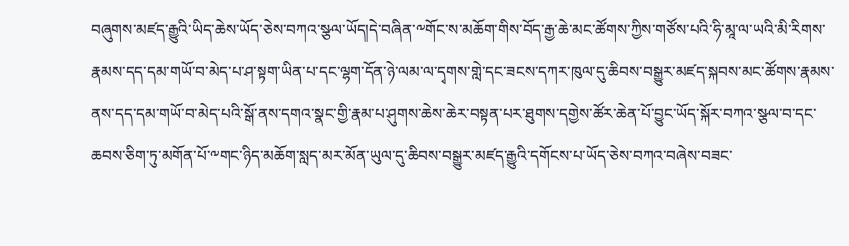བཞུགས་མཛད་རྒྱུའི་ཡིད་ཆེས་ཡོད་ཅེས་བཀའ་སྩལ་ཡོད།དེ་བཞིན་༸གོང་ས་མཆོག་གིས་བོད་རྒྱ་ཆེ་མང་ཚོགས་ཀྱིས་གཙོས་པའི་ཧི་མཱ་ལ་ཡའི་མི་རིགས་རྣམས་དད་དམ་གཡོ་བ་མེད་པ་ཤ་སྟག་ཡིན་པ་དང་ལྷག་དོན་ཉེ་ལམ་ལ་དྭགས་གླེ་དང་ཟངས་དཀར་ཁུལ་དུ་ཆིབས་བསྒྱུར་མཛད་སྐབས་མང་ཚོགས་རྣམས་ནས་དད་དམ་གཡོ་བ་མེད་པའི་སྒོ་ནས་དགའ་སྣང་གྱི་རྣམ་པ་ཤུགས་ཆེས་ཆེར་བསྟན་པར་ཐུགས་དགྱེས་ཚོར་ཆེན་པོ་བྱུང་ཡོད་སྐོར་བཀའ་སྩལ་བ་དང་ཆབས་ཅིག་ཏུ་མགོན་པོ་༸གང་ཉིད་མཆོག་སླད་མར་མོན་ཡུལ་དུ་ཆིབས་བསྒྱུར་མཛད་རྒྱུའི་དགོངས་པ་ཡོད་ཅེས་བཀའ་བཞེས་བཟང་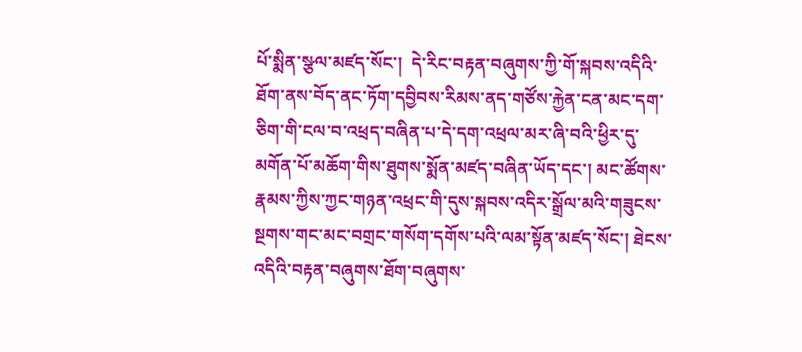པོ་སྨིན་སྩལ་མཛད་སོང་།  དེ་རིང་བརྟན་བཞུགས་ཀྱི་གོ་སྐབས་འདིའི་ཐོག་ནས་བོད་ནང་ཏོག་དབྱིབས་རིམས་ནད་གཙོས་རྐྱེན་ངན་མང་དག་ཅིག་གི་ངལ་བ་འཕྲད་བཞིན་པ་དེ་དག་འཕྲལ་མར་ཞི་བའི་ཕྱིར་དུ་མགོན་པོ་མཆོག་གིས་ཐུགས་སྨོན་མཛད་བཞིན་ཡོད་དང་། མང་ཚོགས་རྣམས་ཀྱིས་ཀྱང་གཉན་འཕྲང་གི་དུས་སྐབས་འདིར་སྒྲོལ་མའི་གཟུངས་སྔགས་གང་མང་བགྲང་གསོག་དགོས་པའི་ལམ་སྟོན་མཛད་སོང་། ཐེངས་འདིའི་བརྟན་བཞུགས་ཐོག་བཞུགས་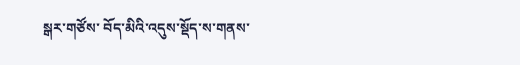སྒར་གཙོས་ བོད་མིའི་འདུས་སྡོད་ས་གནས་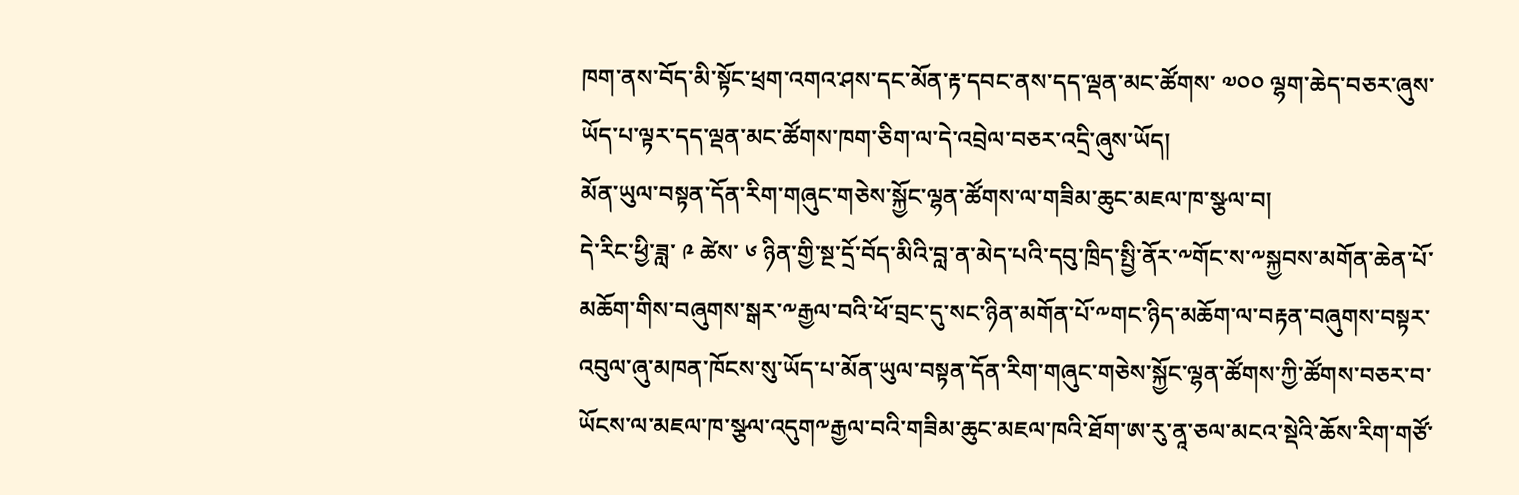ཁག་ནས་བོད་མི་སྟོང་ཕྲག་འགའ་ཤས་དང་མོན་རྟ་དབང་ནས་དད་ལྡན་མང་ཚོགས་ ༧༠༠ ལྷག་ཆེད་བཅར་ཞུས་ཡོད་པ་ལྟར་དད་ལྡན་མང་ཚོགས་ཁག་ཅིག་ལ་དེ་འབྲེལ་བཅར་འདྲི་ཞུས་ཡོད།
མོན་ཡུལ་བསྟན་དོན་རིག་གཞུང་གཅེས་སྐྱོང་ལྷན་ཚོགས་ལ་གཟིམ་ཆུང་མཇལ་ཁ་སྩལ་བ།
དེ་རིང་ཕྱི་ཟླ་ ༩ ཚེས་ ༦ ཉིན་གྱི་སྔ་དྲོ་བོད་མིའི་བླ་ན་མེད་པའི་དབུ་ཁྲིད་སྤྱི་ནོར་༸གོང་ས་༸སྐྱབས་མགོན་ཆེན་པོ་མཆོག་གིས་བཞུགས་སྒར་༸རྒྱལ་བའི་ཕོ་བྲང་དུ་སང་ཉིན་མགོན་པོ་༸གང་ཉིད་མཆོག་ལ་བརྟན་བཞུགས་བསྟར་འབུལ་ཞུ་མཁན་ཁོངས་སུ་ཡོད་པ་མོན་ཡུལ་བསྟན་དོན་རིག་གཞུང་གཅེས་སྐྱོང་ལྷན་ཚོགས་ཀྱི་ཚོགས་བཅར་བ་ཡོངས་ལ་མཇལ་ཁ་སྩལ་འདུག༸རྒྱལ་བའི་གཟིམ་ཆུང་མཇལ་ཁའི་ཐོག་ཨ་རུ་ནཱ་ཅལ་མངའ་སྡེའི་ཆོས་རིག་གཙོ་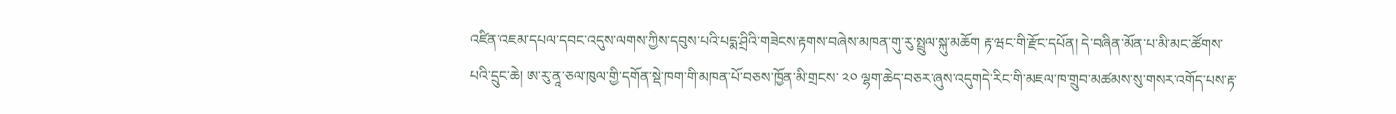འཛིན་འཇམ་དཔལ་དབང་འདུས་ལགས་ཀྱིས་དབུས་པའི་པདྨ་ཤྲིའི་གཟེངས་རྟགས་བཞེས་མཁན་གུ་རུ་སྤྲུལ་སྐུ་མཆོག རྟ་ཝང་གི་རྫོང་དཔོན། དེ་བཞིན་མོན་པ་མི་མང་ཚོགས་པའི་དྲུང་ཆེ། ཨ་རུ་ནཱ་ཅལ་ཁུལ་གྱི་དགོན་སྡེ་ཁག་གི་མཁན་པོ་བཅས་ཁྱོན་མི་གྲངས་ ༢༠ ལྷག་ཆེད་བཅར་ཞུས་འདུགདེ་རིང་གི་མཇལ་ཁ་གྲུབ་མཚམས་སུ་གསར་འགོད་པས་རྟ་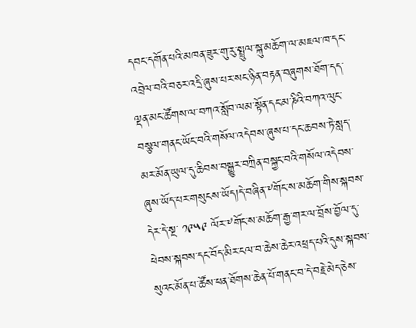དབང་དགོན་པའི་མཁན་ཟུར་གུ་རུ་སྤྲུལ་སྐུ་མཆོག་ལ་མཇལ་ཁ་དང་འབྲེལ་བའི་བཅར་འདྲི་ཞུས་པར་སང་ཉིན་བརྟན་བཞུགས་ཐོག་དད་ལྡན་མང་ཚོགས་ལ་བཀའ་སློབ་ལམ་སྟོན་དང་མ་ཎིའི་བཀའ་ལུང་བསྩལ་གནང་ཡོང་བའི་གསོལ་འདེབས་ཞུས་པ་དང་ཆབས་ཏེ་སླད་མར་མོན་ཡུལ་དུ་ཆིབས་བསྒྱུར་བཀྲིན་བསྐྱང་བའི་གསོལ་འདེབས་ཞུས་ཡོད་པར་གསུངས་ཡོད།དེ་བཞིན་༸གོང་ས་མཆོག་གིས་སྐབས་དེར་དེ་སྔ་ ༡༩༥༩ ལོར་༸གོང་ས་མཆོག་རྒྱ་གར་ལ་བྲོས་བྱོལ་དུ་ཕེབས་སྐབས་དང་བོད་མིར་ངལ་བ་ཆེས་ཆེར་འཕྲད་པའི་དུས་སྐབས་སུའང་མོན་པ་ཚོས་ཕན་ཐོགས་ཆེན་པོ་གནང་བ་དེ་བརྗེ་མེད་ཅེས་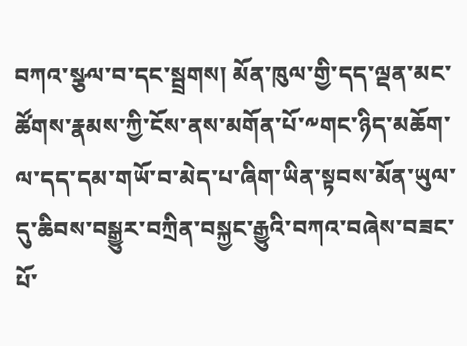བཀའ་སྩལ་བ་དང་སྦྲགས། མོན་ཁུལ་གྱི་དད་ལྡན་མང་ཚོགས་རྣམས་ཀྱི་ངོས་ནས་མགོན་པོ་༸གང་ཉིད་མཆོག་ལ་དད་དམ་གཡོ་བ་མེད་པ་ཞིག་ཡིན་སྟབས་མོན་ཡུལ་དུ་ཆིབས་བསྒྱུར་བཀྲིན་བསྐྱང་རྒྱུའི་བཀའ་བཞེས་བཟང་པོ་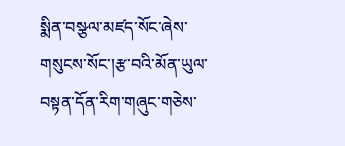སྨིན་བསྩལ་མཛད་སོང་ཞེས་གསུངས་སོང་།རྩ་བའི་མོན་ཡུལ་བསྟན་དོན་རིག་གཞུང་གཅེས་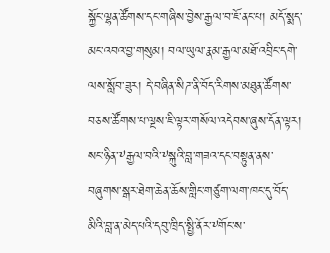སྐྱོང་ལྷན་ཚོགས་དང་གཞིས་བྱེས་རྒྱལ་བ་ཇོ་ནང་པ། མདོ་སྨད་མང་འབའ་བྱ་གསུམ། བལ་ཡུལ་རྣམ་རྒྱལ་མཐོ་འབྲིང་དགེ་ལས་སློབ་ཟུར། དེ་བཞིན་སིཌ་ནི་བོད་རིགས་མཐུན་ཚོགས་བཅས་ཚོགས་པ་ལྔས་ཇི་ལྟར་གསོལ་འདེབས་ཞུས་དོན་ལྟར། སང་ཉིན་༸རྒྱལ་བའི་༸སྐུའི་བླ་གཟའ་དང་བསྟུན་ནས་བཞུགས་སྒར་ཐེག་ཆེན་ཆོས་གླིང་གཙུག་ལག་ཁང་དུ་བོད་མིའི་བླ་ན་མེད་པའི་དབུ་ཁྲིད་སྤྱི་ནོར་༸གོང་ས་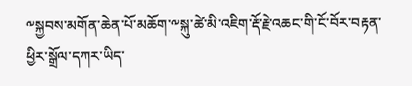༸སྐྱབས་མགོན་ཆེན་པོ་མཆོག་༸སྐུ་ཚེ་མི་འཇིག་རྡོ་རྗེ་འཆང་གི་ངོ་བོར་བརྟན་ཕྱིར་སྒྲོལ་དཀར་ཡིད་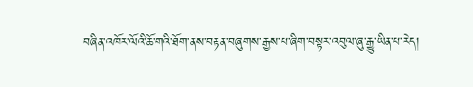བཞིན་འཁོར་ལོའི་ཆོ་གའི་ཐོག་ནས་བརྟན་བཞུགས་རྒྱས་པ་ཞིག་བསྟར་འབུལ་ཞུ་རྒྱུ་ཡིན་པ་རེད།